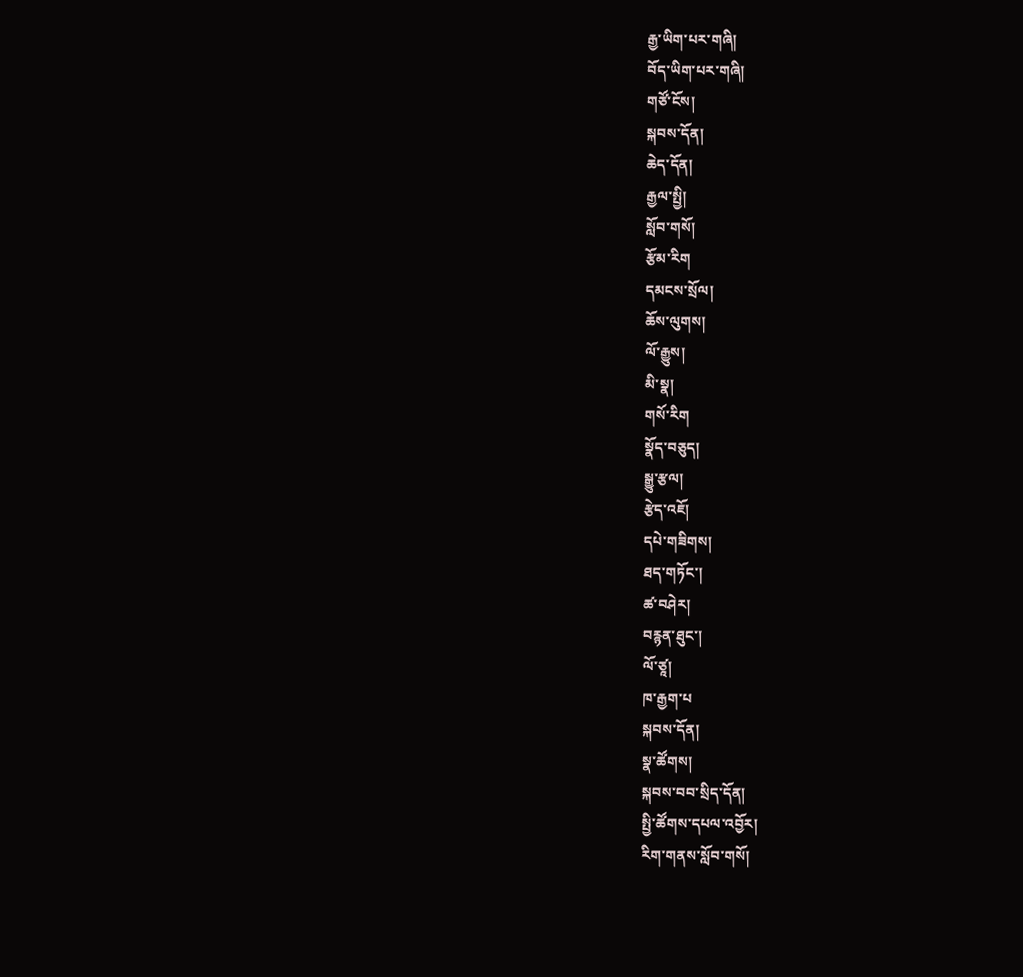རྒྱ་ཡིག་པར་གཞི།
བོད་ཡིག་པར་གཞི།
གཙོ་ངོས།
སྐབས་དོན།
ཆེད་དོན།
རྒྱལ་སྤྱི།
སློབ་གསོ།
རྩོམ་རིག
དམངས་སྲོལ།
ཆོས་ལུགས།
ལོ་རྒྱུས།
མི་སྣ།
གསོ་རིག
སྣོད་བཅུད།
སྒྱུ་རྩལ།
རྩེད་འཇོ།
དཔེ་གཟིགས།
ཐད་གཏོང་།
ཚ་བཤེར།
བརྙན་ཐུང་།
ལོ་ཙཱ།
ཁ་རྒྱག་པ
སྐབས་དོན།
སྣ་ཚོགས།
སྐབས་བབ་སྲིད་དོན།
སྤྱི་ཚོགས་དཔལ་འབྱོར།
རིག་གནས་སློབ་གསོ།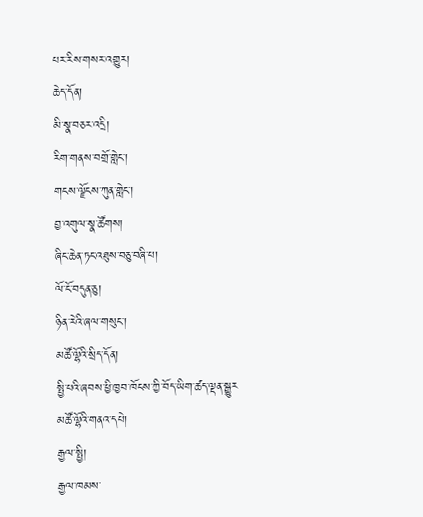པར་རིས་གསར་འགྱུར།
ཆེད་དོན།
མི་སྣ་བཅར་འདྲི།
རིག་གནས་བགྲོ་གླེང་།
གངས་ལྗོངས་ཀུན་གླེང་།
བྱ་འགུལ་སྣ་ཚོགས།
ཞིང་ཆེན་ཏང་འཐུས་བཅུ་བཞི་པ།
ལོ་ངོ་བདུན་ཅུ།
ཉིན་རེའི་ཞལ་གསུང་།
མཚོ་ལྷོའི་སྲིད་དོན།
སྤྱི་པའི་ཞབས་ཕྱི་ཁྱབ་ཁོངས་ཀྱི་བོད་ཡིག་ཚད་ལྡན་སྒྱུར
མཚོ་ལྷོའི་གནའ་དཔེ།
རྒྱལ་སྤྱི།
རྒྱལ་ཁམས་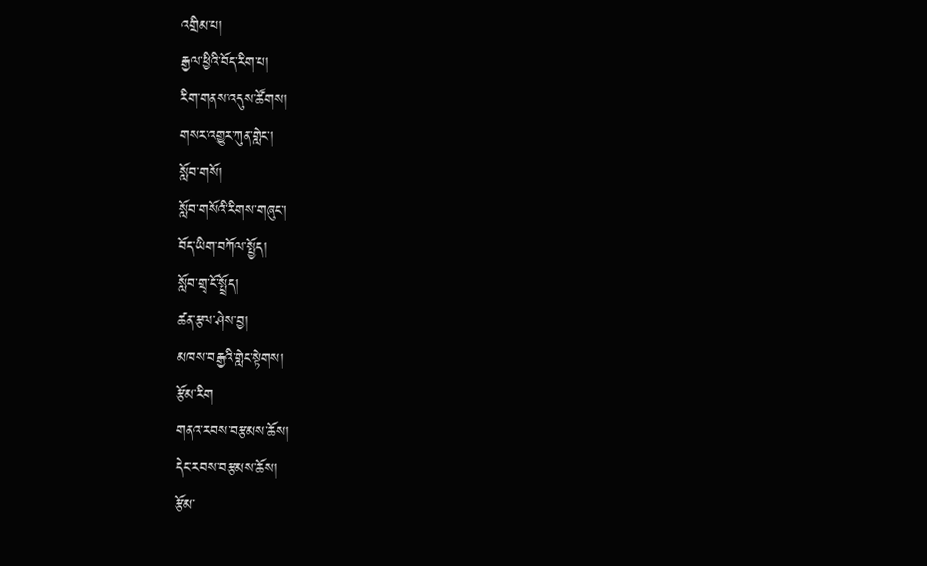འགྲིམ་པ།
རྒྱལ་ཕྱིའི་བོད་རིག་པ།
རིག་གནས་འདུས་ཚོགས།
གསར་འགྱུར་ཀུན་གླེང་།
སློབ་གསོ།
སློབ་གསོའི་རིགས་གཞུང་།
བོད་ཡིག་བཀོལ་སྤྱོད།
སློབ་གྲྭ་ངོ་སྤྲོད།
ཚན་རྩལ་ཤེས་བྱ།
མཁས་བརྒྱའི་གླེང་སྟེགས།
རྩོམ་རིག
གནའ་རབས་བརྩམས་ཆོས།
དེང་རབས་བརྩམས་ཆོས།
རྩོམ་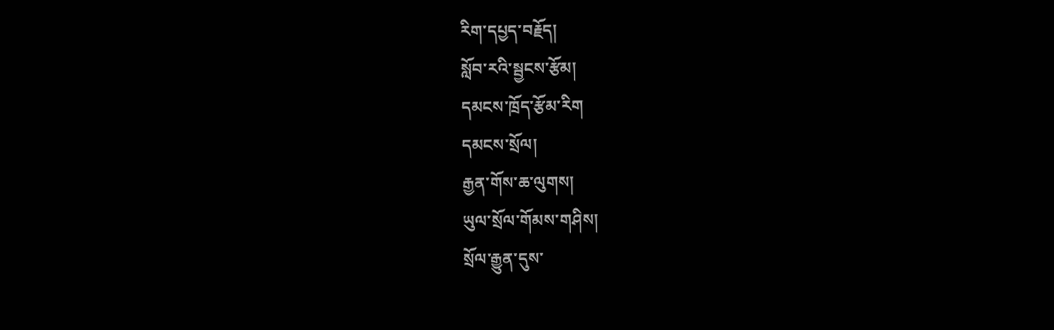རིག་དཔྱད་བརྗོད།
སློབ་རའི་སྦྱངས་རྩོམ།
དམངས་ཁྲོད་རྩོམ་རིག
དམངས་སྲོལ།
རྒྱན་གོས་ཆ་ལུགས།
ཡུལ་སྲོལ་གོམས་གཤིས།
སྲོལ་རྒྱུན་དུས་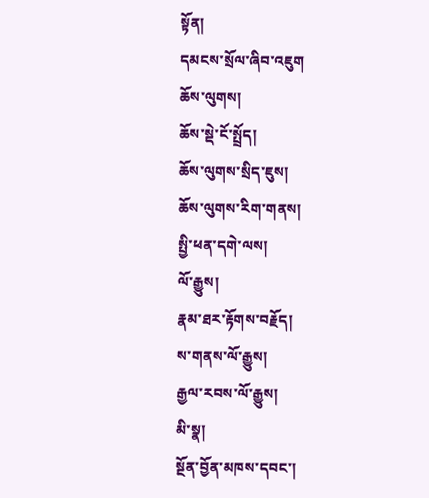སྟོན།
དམངས་སྲོལ་ཞིབ་འཇུག
ཆོས་ལུགས།
ཆོས་སྡེ་ངོ་སྤྲོད།
ཆོས་ལུགས་སྲིད་ཇུས།
ཆོས་ལུགས་རིག་གནས།
སྤྱི་ཕན་དགེ་ལས།
ལོ་རྒྱུས།
རྣམ་ཐར་རྟོགས་བརྗོད།
ས་གནས་ལོ་རྒྱུས།
རྒྱལ་རབས་ལོ་རྒྱུས།
མི་སྣ།
སྔོན་བྱོན་མཁས་དབང་།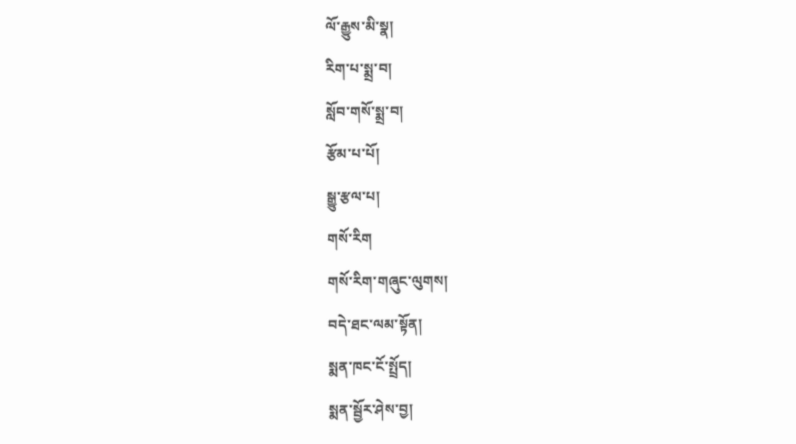ལོ་རྒྱུས་མི་སྣ།
རིག་པ་སྨྲ་བ།
སློབ་གསོ་སྨྲ་བ།
རྩོམ་པ་པོ།
སྒྱུ་རྩལ་པ།
གསོ་རིག
གསོ་རིག་གཞུང་ལུགས།
བདེ་ཐང་ལམ་སྟོན།
སྨན་ཁང་ངོ་སྤྲོད།
སྨན་སྦྱོར་ཤེས་བྱ།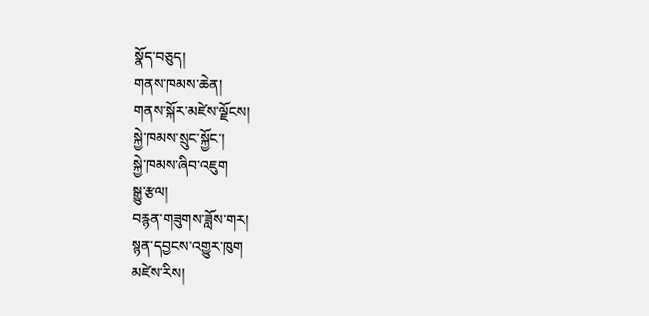སྣོད་བཅུད།
གནས་ཁམས་ཆེན།
གནས་སྐོར་མཛེས་ལྗོངས།
སྐྱེ་ཁམས་སྲུང་སྐྱོང་།
སྐྱེ་ཁམས་ཞིབ་འཇུག
སྒྱུ་རྩལ།
བརྙན་གཟུགས་ཟློས་གར།
སྙན་དབྱངས་འགྱུར་ཁུག
མཛེས་རིས།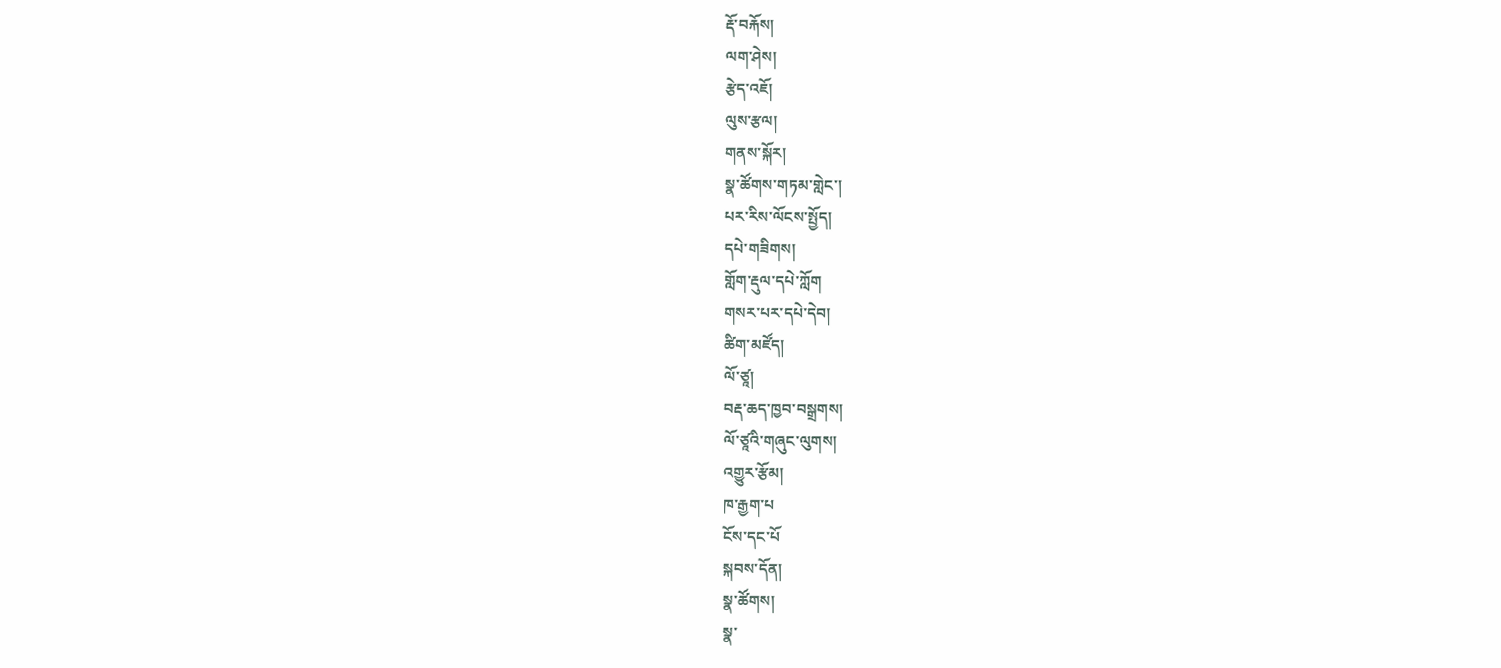རྡོ་བརྐོས།
ལག་ཤེས།
རྩེད་འཇོ།
ལུས་རྩལ།
གནས་སྐོར།
སྣ་ཚོགས་གཏམ་གླེང་།
པར་རིས་ལོངས་སྤྱོད།
དཔེ་གཟིགས།
གློག་རྡུལ་དཔེ་ཀློག
གསར་པར་དཔེ་དེབ།
ཚིག་མཛོད།
ལོ་ཙཱ།
བརྡ་ཆད་ཁྱབ་བསྒྲགས།
ལོ་ཙཱའི་གཞུང་ལུགས།
འགྱུར་རྩོམ།
ཁ་རྒྱག་པ
ངོས་དང་པོ
སྐབས་དོན།
སྣ་ཚོགས།
སྣ་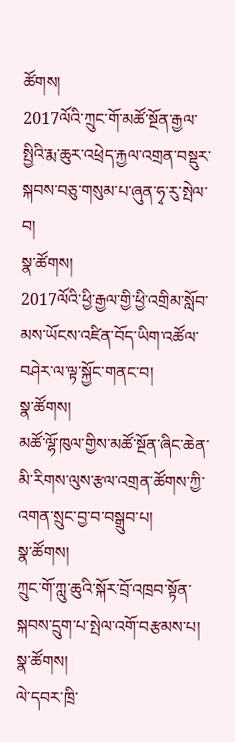ཚོགས།
2017ལོའི་ཀྲུང་གོ་མཚོ་སྔོན་རྒྱལ་སྤྱིའི་རྨ་ཆུར་འཕྲེད་རྐྱལ་འགྲན་བསྡུར་སྐབས་བཅུ་གསུམ་པ་ཞུན་ཧྭ་རུ་སྤེལ་བ།
སྣ་ཚོགས།
2017ལོའི་ཕྱི་རྒྱལ་གྱི་ཕྱི་འགྲིམ་སློབ་མས་ཡོངས་འཛིན་བོད་ཡིག་འཚོལ་བཤེར་ལ་ལྟ་སྐྱོང་གནང་བ།
སྣ་ཚོགས།
མཚོ་ལྷོ་ཁུལ་གྱིས་མཚོ་སྔོན་ཞིང་ཆེན་མི་རིགས་ལུས་རྩལ་འགྲན་ཚོགས་ཀྱི་འགན་སྲུང་བྱ་བ་བསྒྲུབ་པ།
སྣ་ཚོགས།
ཀྲུང་གོ་ཀླུ་ཆུའི་སྐོར་བྲོ་འཁྲབ་སྟོན་སྐབས་དྲུག་པ་སྤེལ་འགོ་བརྩམས་པ།
སྣ་ཚོགས།
ལེ་དབར་ཁྲི་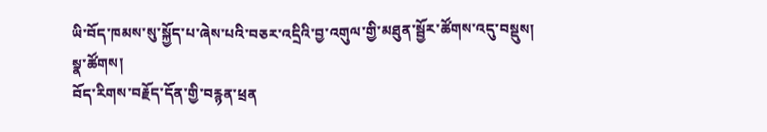ཡི་བོད་ཁམས་སུ་སྐྱོད་པ་ཞེས་པའི་བཅར་འདྲིའི་བྱ་འགུལ་གྱི་མཐུན་སྦྱོར་ཚོགས་འདུ་བསྡུས།
སྣ་ཚོགས།
བོད་རིགས་བརྗོད་དོན་གྱི་བརྙན་ཕྲན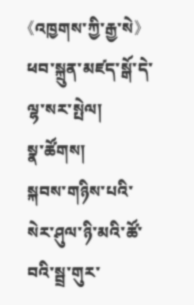《འཁྱགས་ཀྱི་རྒྱ་སེ》ཕབ་སྐྲུན་མཛད་སྒོ་དེ་ལྷ་སར་སྤེལ།
སྣ་ཚོགས།
སྐབས་གཉིས་པའི་སེར་ཤུལ་ཉི་མའི་ཚོ་བའི་སྦྲ་གུར་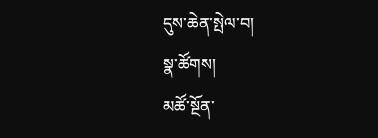དུས་ཆེན་སྤེལ་བ།
སྣ་ཚོགས།
མཚོ་སྔོན་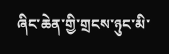ཞིང་ཆེན་གྱི་གྲངས་ཉུང་མི་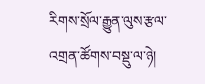རིགས་སྲོལ་རྒྱུན་ལུས་རྩལ་འགྲན་ཚོགས་བསྡུ་ལ་ཉེ།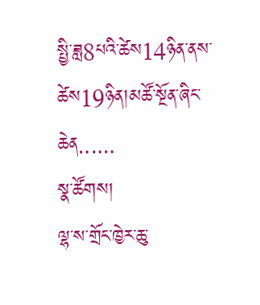སྤྱི་ཟླ8པའི་ཚེས14ཉིན་ནས་ཚེས19ཉིན།མཚོ་སྔོན་ཞིང་ཆེན......
སྣ་ཚོགས།
ལྷ་ས་གྲོང་ཁྱེར་ཆུ་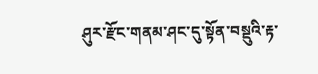ཤུར་རྫོང་གནམ་ཤང་དུ་སྟོན་བསྡུའི་རྟ་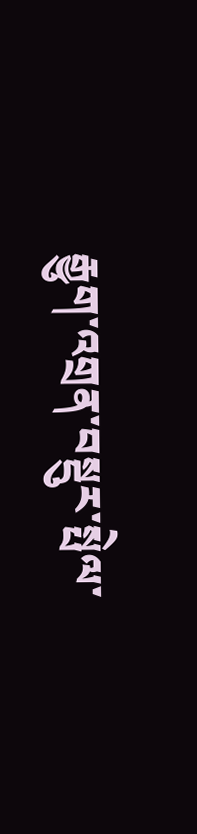རྒྱུག་འགྲན་བསྡུར་སྤེལ་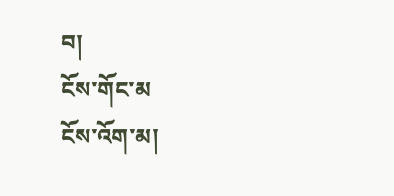བ།
ངོས་གོང་མ
ངོས་འོག་མ།